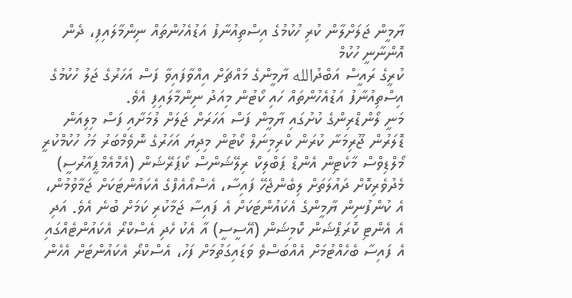ޔާމީން ޖަލަށްލާން ކުރި ހުކުމުގެ އިސްތިއުނާފު އަޑުއެހުންތައް ނިންމާލައިފި، ދެން އޮންނާނީ ހުކުމް
ކުރީގެ ރައީސް އަބްދުالله ޔާމީންގެ މައްޗަށް އިއްވާފައިވާ ފަސް އަހަރުގެ ޖަލު ހުކުމުގެ އިސްތިއުނާފު އަޑުއެހުންތައް ހައި ކޯޓުން މިއަދު ނިންމާލައިފި އެވެ.
މަނީ ލޯންޑްރިންގެ ކުށުގައި ޔާމީން ފަސް އަހަރަށް ޖަލަށް ލުމަށާއި ފަސް މިލިއަން ޑޮލަރުން ޖޫރިމަނާ ކުރަން ކްރިމިނަލް ކޯޓުން މިދިޔަ އަހަރުގެ ނޮވެމްބަރު މަހު ހުކުމްކުރީ މޯލްޑިވްސް މާކެޓިން އެންޑް ޕަބްލިކް ރިލޭޝަންސް ކޯޕަރޭޝަން (އެމްއެމްޕީއާރުސީ) މެދުވެރިކޮށް ދައުލަތަށް ލިބެންޖެހޭ ފައިސާ، އެސްއޯއެފްގެ އެކައުންޓަކަށް ޖަމާވުމުން، އެ ކުންފުނިން ޔާމީންގެ އެކައުންޓަކަށް އެ ފައިސާ ޖަމާކުރި ކަމަށް ބުނެ އެވެ. އަދި އެ އެންޓި ކޮރަޕްޝަން ކޮމިޝަން (އޭސީސީ) އާ އެކު ހެދި އެސްކްރޯ އެކައުންޓެއްގައި އެ ފައިސާ ބެހެއްޓުމަށް އެއްބަސްވެ ވަޑައިގަތުމަށް ފަހު، އެސްކްރޯ އެކައުންޓަށް އެހެން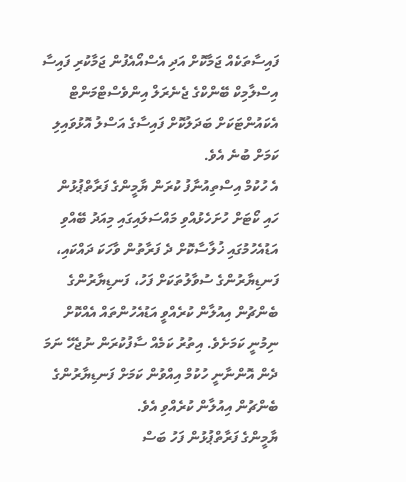ފައިސާތަކެއް ޖަމާކޮށް އަދި އެސްއޯއެފުން ޖަމާކުރި ފައިސާ އިސްލާމިކް ބޭންކްގެ ޖެނެރަލް އިންވެސްޓްމަންޓް އެކައުންޓަކަށް ބަދަލުކޮށް ފައިސާގެ އަސްލު އޮޅުވައިލި ކަމަށް ބުނެ އެވެ.
އެ ހުކުމް އިސްތިއުނާފު ކުރަން ޔާމީންގެ ފަރާތްޕުޅުން ހައި ކޯޓަށް ހުށަހެޅުއްވި މައްސަލައިގައި މިއަދު ބޭއްވި އަޑުއެހުމުގައި ޚުލާސާކޮށް ދެ ފަރާތުން ވާހަކަ ދައްކައި، ފަނޑިޔާރުންގެ ސުވާލުތަކަށް ފަހު، ފަނޑިޔާރުންގެ ބެންޗުން އިއުލާން ކުރެއްވީ އަޑުއެހުންތައް އެއްކޮށް ނިމުނީ ކަމަށެވެ. އިތުރު ކަމެއް ސާފުކުރަން ނުޖެހޭ ނަމަ ދެން އޮންނާނީ ހުކުމް އިއްވުން ކަމަށް ފަނޑިޔާރުންގެ ބެންޗުން އިއުލާން ކުރެއްވި އެވެ.
ޔާމީންގެ ފަރާތްޕުޅުން ފަހު ބަސް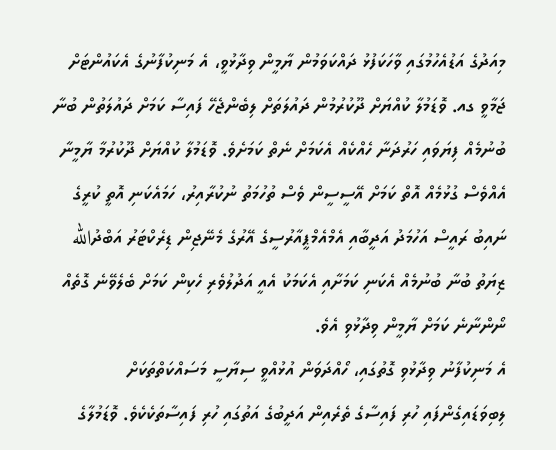މިއަދުގެ އަޑުއެހުމުގައި ވާހަކަފުޅު ދައްކަވަމުން ޔާމީން ވިދާޅުވީ، އެ މަނިކުފާނުގެ އެކައުންޓަށް ޖަމާވީ ގއ. ވޮޑަމުލާ ކުއްޔަށް ދޫކުރުމުން ދައުލަތަށް ލިބެންޖެހޭ ފައިސާ ކަމަށް ދައުލަތުން ބުނާ ބުނުމެއް ފިޔަވައި ހަރުދަނާ ހެއްކެއް އެކަމަށް ނެތް ކަމަށެވެ. ވޮޑަމުލާ ކުއްޔަށް ދޫކުރުމާ ޔާމީނާ އެއްވެސް ގުޅުމެއް އޮތް ކަމަށް އޭސީސީން ވެސް ތުހުމަތު ނުކުރާއިރު، ހަމައެކަނި އޮތީ ކުރީގެ ނައިބު ރައީސް އަހުމަދު އަދީބާއި އެމްއެމްޕީއާރުސީގެ އޭރުގެ މެނޭޖިން ޑިރެކްޓަރު އަބްދުالله ޒިޔަތު ބުނާ ބުނުމެއް އެކަނި ކަމަށާއި އެކަމަކު އެއީ އަދުލުވެރި ހެކިން ކަމަށް ބެލެވޭނެ ގޮތެއް ނޯންނާނެ ކަމަށް ޔާމީން ވިދާޅުވި އެވެ.
އެ މަނިކުފާނު ވިދާޅުވި ގޮތުގައި، ހޯއްދަވަން އުޅުއްވީ ސިޔާސީ މަސައްކަތްތަކަށް ލިބިވަޑައިގެންފައި ހުރި ފައިސާގެ ތެރެއިން އަދީބުގެ އަތުގައި ހުރި ފައިސާތަކެކެވެ. ވޮޑަމުލާގެ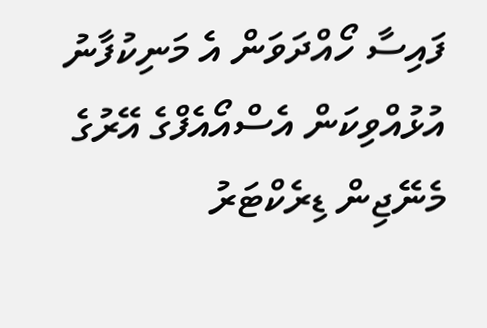ފައިސާ ހޯއްދަވަން އެ މަނިކުފާނު އުޅުއްވިކަން އެސްއޯއެފްގެ އޭރުގެ މެނޭޖިން ޑިރެކްޓަރު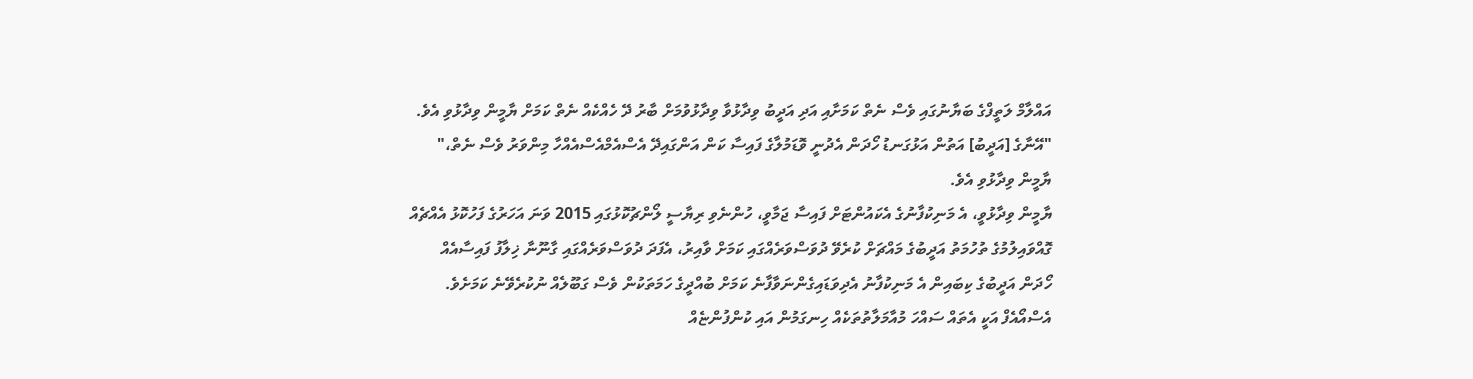އައްލާމް ލަތީފްގެ ބަޔާނުގައި ވެސް ނެތް ކަމަށާއި އަދި އަދީބު ވިދާޅުވާ ވިދާޅުވުމަށް ބާރު ދޭ ހެއްކެއް ނެތް ކަމަށް ޔާމީން ވިދާޅުވި އެވެ.
"އޭނާގެ [އަދީބު] އަތުން އަޅުގަނޑު ހޯދަން އެދުނީ ވޮޑަމުލާގެ ފައިސާ ކަން އަންގައިދޭ އެސްއެމްއެސްއެއްހާ މިންވަރު ވެސް ނެތް،" ޔާމީން ވިދާޅުވި އެވެ.
ޔާމީން ވިދާޅުވީ، އެ މަނިކުފާނުގެ އެކައުންޓަށް ފައިސާ ޖަމާވީ، ހުންނެވި ރިޔާސީ ލޯންޗުކޮޅުގައި 2015 ވަނަ އަހަރުގެ ފަހުކޮޅު އެއްޗެއް ގޮއްވައިލުމުގެ ތުހުމަތު އަދީބުގެ މައްޗަށް ކުރެވޭ ދުވަސްވަރެއްގައި ކަމަށް ވާއިރު، އެފަދަ ދުވަސްވަރެއްގައި ގާނޫނާ ޚިލާފު ފައިސާއެއް ހޯދަން އަދީބުގެ ކިބައިން އެ މަނިކުފާނު އެދިވަޑައިގެންނަވާފާނެ ކަމަށް ބުއްދީގެ ހަމަތަކުން ވެސް ގަބޫލެއް ނުކުރެވޭނެ ކަމަށެވެ. އެސްއޯއެފް އަކީ އެތައް ސައްހަ މުއާމަލާތުތަކެއް ހިނގަމުން އައި ކުންފުންޏެއް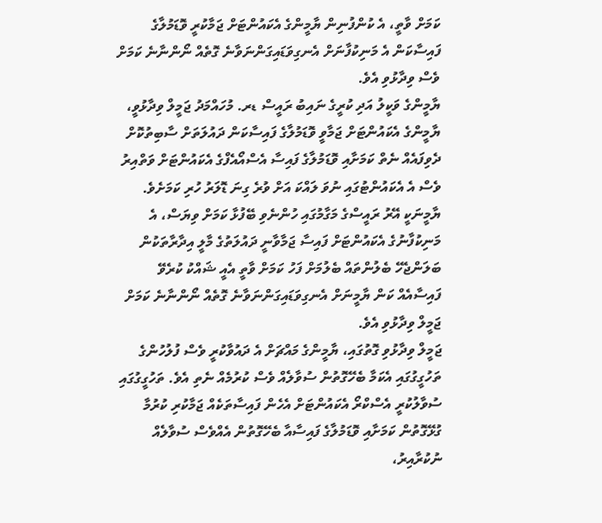ކަމަށް ވާތީ، އެ ކުންފުނިން ޔާމީންގެ އެކައުންޓަށް ޖަމާކުރީ ވޮޑަމުލާގެ ފައިސާކަން އެ މަނިކުފާނަށް އެނގިވަޑައިގަންނަވާނެ ގޮތެއް ނޯންނާނެ ކަމަށް ވެސް ވިދާޅުވި އެވެ.
ޔާމީންގެ ވަކީލު އަދި ކުރީގެ ނައިބު ރައީސް ޑރ. މުހައްމަދު ޖަމީލް ވިދާޅުވީ، ޔާމީންގެ އެކައުންޓަށް ޖަމާވީ ވޮޑަމުލާގެ ފައިސާކަން ދައުލަތަށް ސާބިތުކޮށް ދެވިފައެއް ނެތް ކަމަށާއި ވޮޑަމުލާގެ ފައިސާ އެސްއޯއެފްގެ އެކައުންޓަށް ވަތްއިރު ވެސް އެ އެކައުންޓުގައި ނުވަ ލައްކަ އަށް ވުރެ ގިނަ ޑޮލަރު ހުރި ކަމަށެވެ. ޔާމީނަކީ އޭރު ރައީސްގެ މަގާމުގައި ހުންނެވި ބޭފުޅާ ކަމަށް ވިޔަސް، އެ މަނިކުފާނުގެ އެކައުންޓަށް ފައިސާ ޖަމާވާނީ ދައުލަތުގެ މާލީ އިދާރާތަކުން ބަލަންޖެހޭ ބެލުންތައް ބެލުމަށް ފަހު ކަމަށް ވާތީ އެއީ ޝައްކު ކުރެވޭ ފައިސާއެއް ކަން ޔާމީނަށް އެނގިވަޑައިގަންނަވާނެ ގޮތެއް ނޯންނާނެ ކަމަށް ޖަމީލް ވިދާޅުވި އެވެ.
ޖަމީލް ވިދާޅުވި ގޮތުގައި، ޔާމީންގެ މައްޗަށް އެ ދައުވާކުރީ ވެސް ފުލުހުންގެ ތަހުގީގުގައި އެކަމާ ބެހޭގޮތުން ސުވާލެއް ވެސް ކުރުމެއް ނެތި އެވެ. ތަހުގީގުގައި ސުވާލުކުރީ އެސްކްރޯ އެކައުންޓަށް އެހެން ފައިސާތަކެއް ޖަމާކުރި ކުރުމާ ގުޅޭގޮތުން ކަމަށާއި ވޮޑަމުލާގެ ފައިސާއާ ބެހޭގޮތުން އެއްވެސް ސުވާލެއް ނުކުރާއިރު،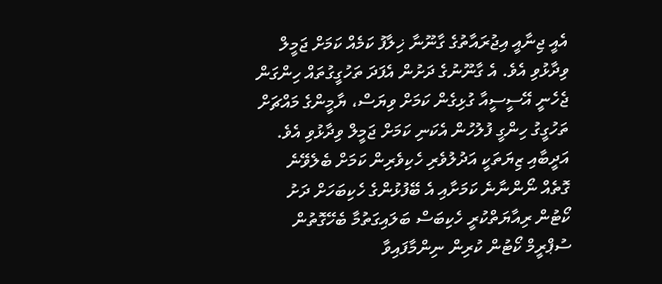އެއީ ޖިނާއީ އިޖުރައާތުގެ ގާނޫނާ ޚިލާފު ކަމެއް ކަމަށް ޖަމީލް ވިދާޅުވި އެވެ. އެ ގާނޫނުގެ ދަށުން އެފަދަ ތަހުގީގުތައް ހިންގަން ޖެހެނީ އޭސީސީއާ ގުޅިގެން ކަމަށް ވިޔަސް، ޔާމީންގެ މައްޗަށް ތަހުގީގު ހިންގީ ފުލުހުން އެކަނި ކަމަށް ޖަމީލް ވިދާޅުވި އެވެ.
އަދީބާއި ޒިޔަތަކީ އަދުލުވެރި ހެކިވެރިން ކަމަށް ބެލެވޭނެ ގޮތެއް ނޯންނާނެ ކަމަށާއި އެ ބޭފުޅުންގެ ހެކިބަހަށް ދަށު ކޯޓުން ރިއާޔަތްކުރީ ހެކިބަސް ބަލައިގަތުމާ ބެހޭގޮތުން ސުޕްރީމް ކޯޓުން ކުރިން ނިންމާފައިވާ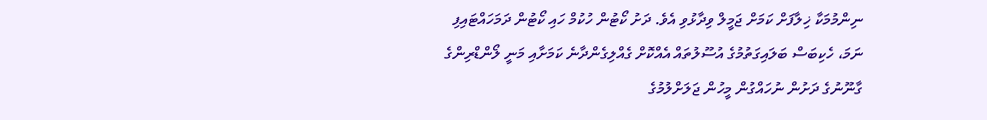ނިންމުމަކާ ޚިލާފަށް ކަމަށް ޖަމީލް ވިދާޅުވި އެވެ. ދަށު ކޯޓުން ހުކުމް ހައި ކޯޓުން ދަމަހައްޓައިފި ނަމަ، ހެކިބަސް ބަލައިގަތުމުގެ އުސޫލުތައް އެއްކޮށް ގެއްލިގެންދާނެ ކަމަށާއި މަނީ ލޯންޑްރިންގެ ގާނޫނުގެ ދަށުން ނުހައްގުން މީހުން ޖަލަށްލުމުގެ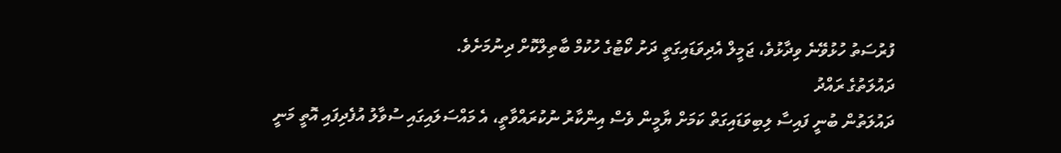ފުރުސަތު ހުޅުވޭނެ ވިދާޅުވެ، ޖަމީލް އެދިވަޑައިގަތީ ދަށު ކޯޓުގެ ހުކުމް ބާތިލްކޮށް ދިނުމަށެވެ.
ދައުލަތުގެ ރައްދު
ދައުލަތުން ބުނީ ފައިސާ ލިބިވަޑައިގަތް ކަމަށް ޔާމީން ވެސް އިންކާރު ނުކުރައްވާތީ، އެ މައްސަލައިގައި ސުވާލު އުފެދިފައި އޮތީ މަނީ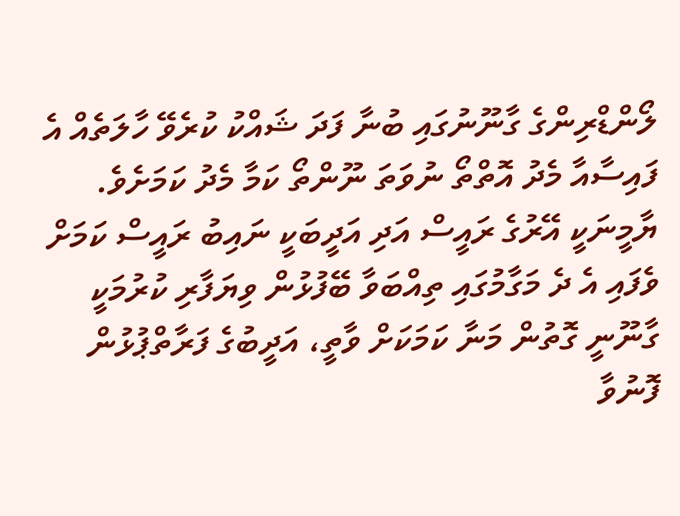ލޯންޑްރިންގެ ގާނޫނުގައި ބުނާ ފަދަ ޝައްކު ކުރެވޭ ހާލަތެއް އެ ފައިސާއާ މެދު އޮތްތޯ ނުވަތަ ނޫންތޯ ކަމާ މެދު ކަމަށެވެ. ޔާމީނަކީ އޭރުގެ ރައީސް އަދި އަދީބަކީ ނައިބު ރައީސް ކަމަށް ވެފައި އެ ދެ މަގާމުގައި ތިއްބަވާ ބޭފުޅުން ވިޔަފާރި ކުރުމަކީ ގާނޫނީ ގޮތުން މަނާ ކަމަކަށް ވާތީ، އަދީބުގެ ފަރާތްޕުޅުން ފޮނުވާ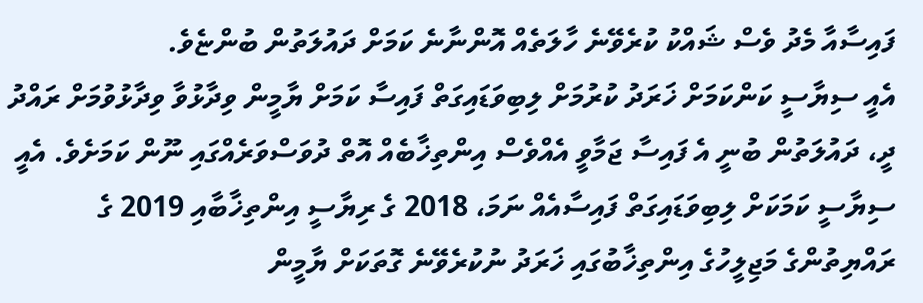ފައިސާއާ މެދު ވެސް ޝައްކު ކުރެވޭނެ ހާލަތެއް އޮންނާނެ ކަމަށް ދައުލަތުން ބުންޏެވެ.
އެއީ ސިޔާސީ ކަންކަމަށް ޚަރަދު ކުރުމަށް ލިބިވަޑައިގަތް ފައިސާ ކަމަށް ޔާމީން ވިދާޅުވާ ވިދާޅުވުމަށް ރައްދު ދީ، ދައުލަތުން ބުނީ އެ ފައިސާ ޖަމާވީ އެއްވެސް އިންތިޚާބެއް އޮތް ދުވަސްވަރެއްގައި ނޫން ކަމަށެވެ. އެއީ ސިޔާސީ ކަމަކަށް ލިބިވަޑައިގަތް ފައިސާއެއް ނަމަ، 2018 ގެ ރިޔާސީ އިންތިޚާބާއި 2019 ގެ ރައްޔިތުންގެ މަޖިލީހުގެ އިންތިޚާބުގައި ޚަރަދު ނުކުރެވޭނެ ގޮތަކަށް ޔާމީން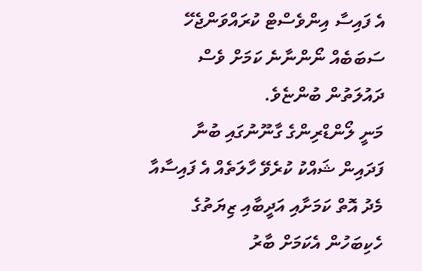އެ ފައިސާ އިންވެސްޓް ކުރައްވަންޖެހޭ ސަބަބެއް ނޯންނާނެ ކަމަށް ވެސް ދައުލަތުން ބުންޏެވެ.
މަނީ ލޯންޑްރިންގެ ގާނޫނުގައި ބުނާ ފަދައިން ޝައްކު ކުރެވޭ ހާލަތެއް އެ ފައިސާއާ މެދު އޮތް ކަމަށާއި އަދީބާއި ޒިޔަތުގެ ހެކިބަހުން އެކަމަށް ބާރު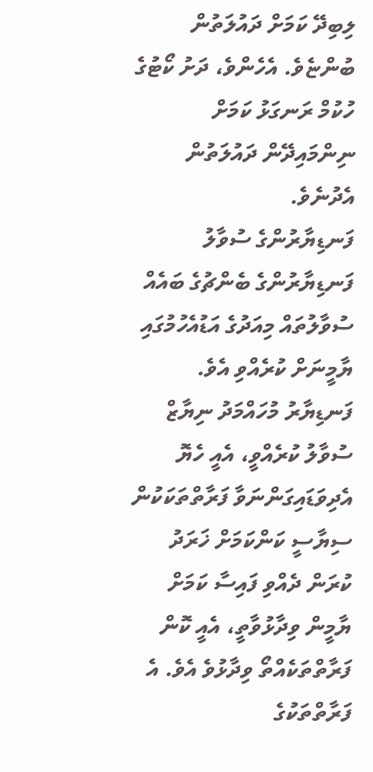ލިބިދޭ ކަމަށް ދައުލަތުން ބުންޏެވެ. އެހެންވެ، ދަށު ކޯޓުގެ ހުކުމް ރަނގަޅު ކަމަށް ނިންމައިދޭން ދައުލަތުން އެދުނެވެ.
ފަނޑިޔާރުންގެ ސުވާލު
ފަނޑިޔާރުންގެ ބެންޗުގެ ބައެއް ސުވާލުތައް މިއަދުގެ އަޑުއެހުމުގައި ޔާމީނަށް ކުރެއްވި އެވެ.
ފަނޑިޔާރު މުހައްމަދު ނިޔާޒް ސުވާލު ކުރެއްވީ، އެއީ ހެޔޮ އެދިވަޑައިގަންނަވާ ފަރާތްތަކަކުން ސިޔާސީ ކަންކަމަށް ޚަރަދު ކުރަން ދެއްވި ފައިސާ ކަމަށް ޔާމީން ވިދާޅުވާތީ، އެއީ ކޮން ފަރާތްތަކެއްތޯ ވިދާޅުވެ އެވެ. އެ ފަރާތްތަކުގެ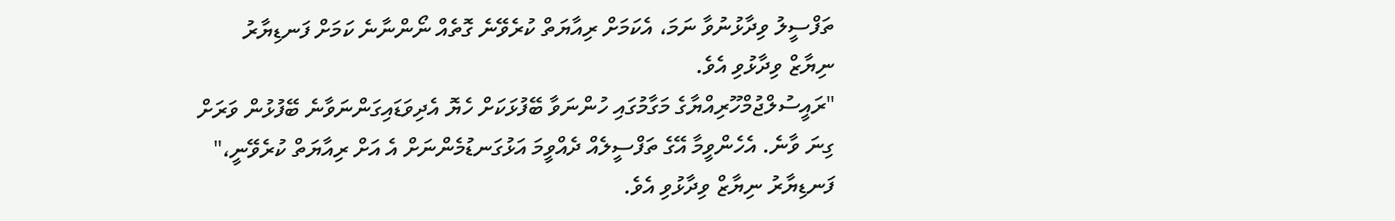ތަފްސީލު ވިދާޅުނުވާ ނަމަ، އެކަމަށް ރިއާޔަތް ކުރެވޭނެ ގޮތެއް ނޯންނާނެ ކަމަށް ފަނޑިޔާރު ނިޔާޒް ވިދާޅުވި އެވެ.
"ރައީސުލްޖުމްހޫރިއްޔާގެ މަގާމުގައި ހުންނަވާ ބޭފުޅަކަށް ހެޔޮ އެދިވަޑައިގަންނަވާނެ ބޭފުޅުން ވަރަށް ގިނަ ވާނެ. އެހެންވީމާ އޭގެ ތަފްސީލެއް ދެއްވީމަ އަޅުގަނޑުމެންނަށް އެ އަށް ރިއާޔަތް ކުރެވޭނީ،" ފަނޑިޔާރު ނިޔާޒް ވިދާޅުވި އެވެ.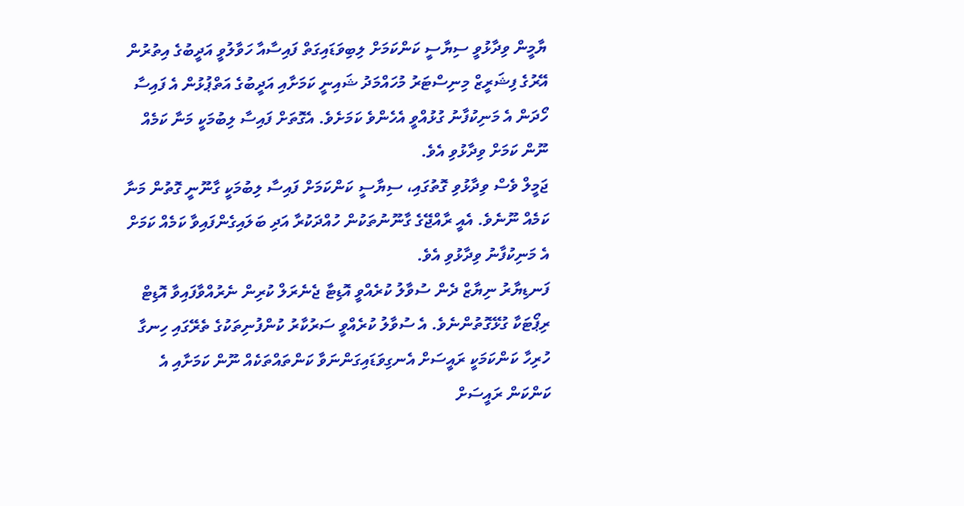ޔާމީން ވިދާޅުވީ ސިޔާސީ ކަންކަމަށް ލިބިވަޑައިގަތް ފައިސާއާ ހަވާލުވީ އަދީބުގެ އިތުރުން އޭރުގެ ފިޝަރީޒް މިނިސްޓަރު މުހައްމަދު ޝައިނީ ކަމަށާއި އަދީބުގެ އަތްޕުޅުން އެ ފައިސާ ހޯދަން އެ މަނިކުފާނު ގުޅުއްވީ އެހެންވެ ކަމަށެވެ. އެގޮތަށް ފައިސާ ލިބުމަކީ މަނާ ކަމެއް ނޫން ކަމަށް ވިދާޅުވި އެވެ.
ޖަމީލް ވެސް ވިދާޅުވި ގޮތުގައި، ސިޔާސީ ކަންކަމަށް ފައިސާ ލިބުމަކީ ގާނޫނީ ގޮތުން މަނާ ކަމެއް ނޫނެވެ. އެއީ ރާއްޖޭގެ ގާނޫނުތަކުން ހުއްދަކުރާ އަދި ބަލައިގެންފައިވާ ކަމެއް ކަމަށް އެ މަނިކުފާނު ވިދާޅުވި އެވެ.
ފަނޑިޔާރު ނިޔާޒް ދެން ސުވާލު ކުރެއްވީ އޮޑިޓާ ޖެނެރަލް ކުރިން ނެރުއްވާފައިވާ އޮޑިޓް ރިޕޯޓަކާ ގުޅޭގޮތުންނެވެ. އެ ސުވާލު ކުރެއްވީ ސަރުކާރު ކުންފުނިތަކުގެ ތެރޭގައި ހިނގާ ހުރިހާ ކަންކަމަކީ ރައީސަށް އެނގިވަޑައިގަންނަވާ ކަންތައްތަކެއް ނޫން ކަމަށާއި އެ ކަންކަން ރައީސަށް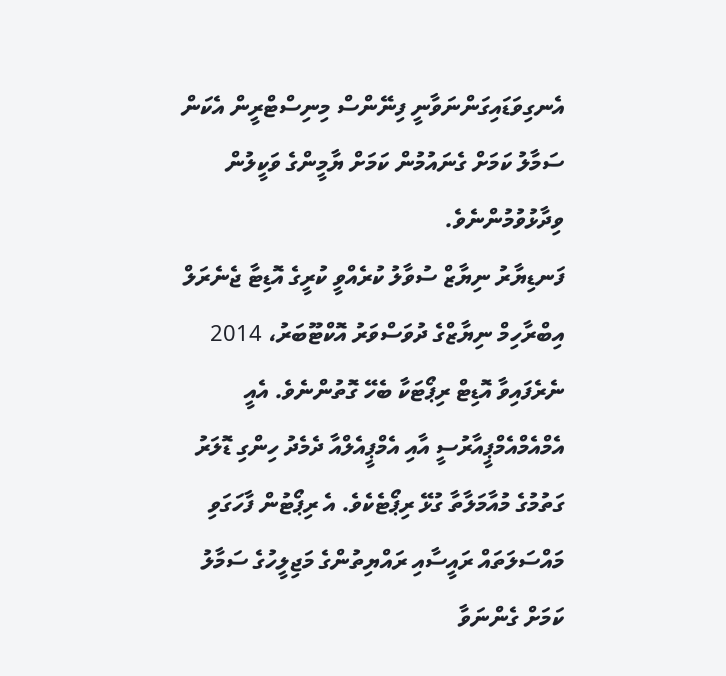އެނގިވަޑައިގަންނަވާނީ ފިނޭންސް މިނިސްޓްރީން އެކަން ސަމާލު ކަމަށް ގެނައުމުން ކަމަށް ޔާމީންގެ ވަކީލުން ވިދާޅުވުމުންނެވެ.
ފަނޑިޔާރު ނިޔާޒް ސުވާލު ކުރެއްވީ ކުރީގެ އޮޑިޓާ ޖެނެރަލް އިބްރާހިމް ނިޔާޒްގެ ދުވަސްވަރު އޮކްޓޫބަރު، 2014 ނެރެފައިވާ އޮޑިޓް ރިޕޯޓަކާ ބެހޭ ގޮތުންނެވެ. އެއީ އެމްއެމްއެމްޕީއާރުސީ އާއި އެމްޕީއެލްއާ ދެމެދު ހިންގި ޑޮލަރު ގަތުމުގެ މުއާމަލާތާ ގުޅޭ ރިޕޯޓެކެވެ. އެ ރިޕޯޓުން ފާހަގަވި މައްސަލަތައް ރައީސާއި ރައްޔިތުންގެ މަޖިލީހުގެ ސަމާލު ކަމަށް ގެންނަވާ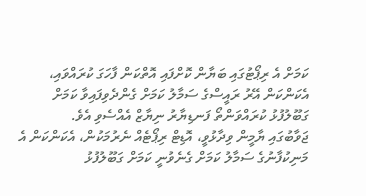ކަމަށް އެ ރިޕޯޓުގައި ބަޔާން ކޮށްފައި އޮތްކަން ފާހަގަ ކުރައްވައި، އެކަންކަން އޭރު ރައީސްގެ ސަމާލު ކަމަށް ގެންދެވިފައިވާ ކަމަށް ގަބޫލުފުޅު ކުރައްވަންތޯ ފަނޑިޔާރު ނިޔާޒް އެއްސެވި އެވެ.
ޖަވާބުގައި ޔާމީން ވިދާޅުވީ، އޮޑިޓް ރިޕޯޓެއް ނެރުމަކުން، އެކަންކަން އެ މަނިކުފާނުގެ ސަމާލު ކަމަށް ގެނެވުނީ ކަމަށް ގަބޫލުފުޅު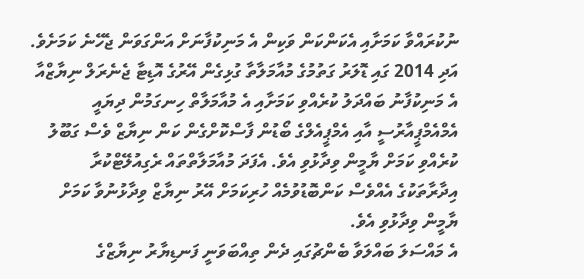ނުކުރައްވާ ކަމަށާއި އެކަންކަން ވަކިން އެ މަނިކުފާނަށް އަންގަވަން ޖެހޭނެ ކަމަށެވެ. އަދި 2014 ގައި ޑޮލަރު ގަތުމުގެ މުއާމަލާތާ ގުޅިގެން އޭރުގެ އޮޑިޓާ ޖެނެރަލް ނިޔާޒްއާ އެ މަނިކުފާނު ބައްދަލު ކުރެއްވި ކަމަށާއި އެ މުއާމަލާތް ހިނގަމުން ދިޔައީ އެމްއެމްޕީއާރުސީ އާއި އެމްޕީއެލްގެ ބޯޑުން ފާސްކޮށްގެން ކަން ނިޔާޒް ވެސް ގަބޫލު ކުރެއްވި ކަމަށް ޔާމީން ވިދާޅުވި އެވެ. އެފަދަ މުއާމަލާތްތައް ރެގިއުލޭޓްކުރާ އިދާރާތަކުގެ އެއްވެސް ކަންބޮޑުވުމެއް ހުރިކަމަށް އޭރު ނިޔާޒް ވިދާޅުނުވާ ކަމަށް ޔާމީން ވިދާޅުވި އެވެ.
އެ މައްސަލަ ބައްލަވާ ބެންޗުގައި ދެން ތިއްބަވަނީ ފަނޑިޔާރު ނިޔާޒްގެ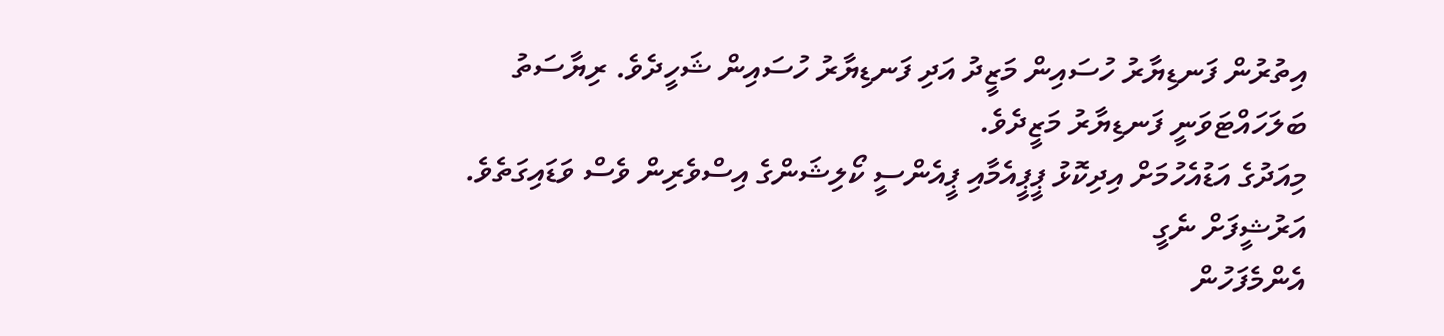އިތުރުން ފަނޑިޔާރު ހުސައިން މަޒީދު އަދި ފަނޑިޔާރު ހުސައިން ޝަހީދެވެ. ރިޔާސަތު ބަލަހައްޓަވަނީ ފަނޑިޔާރު މަޒީދެވެ.
މިއަދުގެ އަޑުއެހުމަށް އިދިކޮޅު ޕީޕީއެމާއި ޕީއެންސީ ކޯލިޝަންގެ އިސްވެރިން ވެސް ވަޑައިގަތެވެ.
އަރުޝީފަށް ނެގީ
އެންމެފަހުން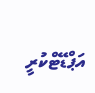އަޕްޑޭޓްކުރީ